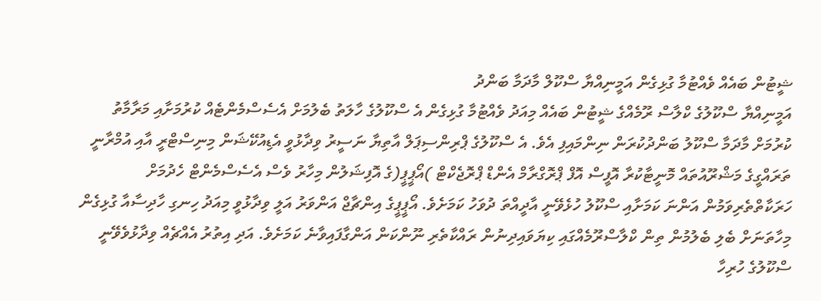ޝީޓުން ބައެއް ވެއްޓުމާ ގުޅިގެން އަމީނިއްޔާ ސްކޫލް މާދަމާ ބަންދު
އަމީނިއްޔާ ސްކޫލުގެ ކްލާސް ރޫމެއްގެ ޝީޓުން ބައެއް މިއަދު ވެއްޓުމާ ގުޅިގެން އެ ސްކޫލުގެ ހާލަތު ބެލުމަށް އެސެސްމެންޓެއް ކުރުމަށާއި މަރާމާތު ކުރުމަށް މާދަމާ ސްކޫލު ބަންދުކުރަން ނިންމައިފި އެވެ. އެ ސްކޫލުގެ ޕްރިންސިޕަލް އާތިޔާ ނަސީރު ވިދާޅުވީ އެޑިއުކޭޝަން މިނިސްޓްރީ އާއި އުމްރާނީ ތަރައްގީގެ މަޝްރޫއުތައް މޮނީޓާކުރާ އޮފީސް އޮފް ޕްރޮގްރާމް އެންޑް ޕްރޮޖެކްޓް )އޯޕީޕީ(ގެ އޮފިޝަލުން މިހާރު ވެސް އެސެސްމެންޓް ހެދުމަށް ހަރަކާތްތެރިވަމުން އަންނަ ކަމަށާއި ސްކޫލު ހުޅެވޭނީ އާދީއްތަ ދުވަހު ކަމަށެވެ. އޯޕީޕީގެ އިންޗާޖް އަންވަރު އަލީ ވިދާޅުވީ މިއަދު ހިނގި ހާދިސާއާ ގުޅިގެން މިހާތަނަށް ބެލި ބެލުމުން ތިން ކްލާސްރޫމެއްގައި ކިޔަވައިދިނުން ރައްކާތެރި ނޫންކަން އަންގާފައިވާނެ ކަމަށެވެ. އަދި އިތުރު އެއްޗެއް ވިދާޅުވެވޭނީ ސްކޫލުގެ ހުރިހާ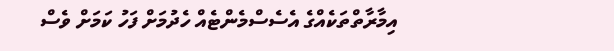އިމާރާތްތަކެއްގެ އެސެސްމެންޓެއް ހެދުމަށް ފަހު ކަމަށް ވެސް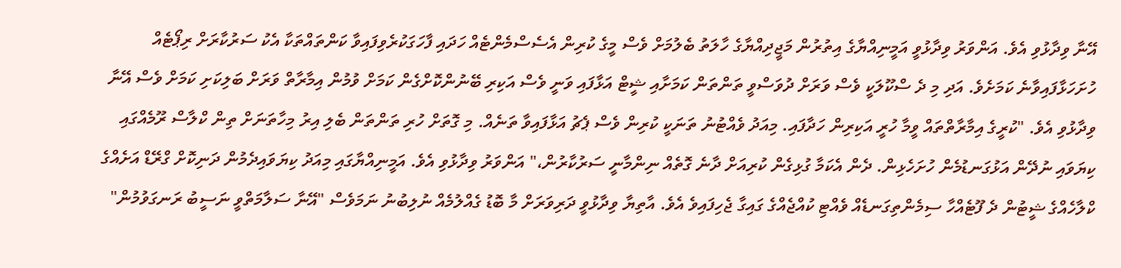އޭނާ ވިދާޅުވި އެވެ. އަންވަރު ވިދާޅުވީ އަމީނިއްޔާގެ އިތުރުން މަޖީދިއްޔާގެ ހާލަތު ބެލުމަށް ވެސް މީގެ ކުރިން އެސެސްމެންޓެއް ހަދައި ފާހަގަކުރެވިފައިވާ ކަންތައްތަކާ އެކު ސަރުކާރަށް ރިޕޯޓެއް ހުށަހަޅާފައިވާނެ ކަމަށެވެ. އަދި މި ދެ ސްކޫލަކީ ވެސް ވަރަށް ދުވަސްވީ ތަންތަން ކަމަށާއި ޝީޓް އަޅާފައި ވަނީ ވެސް އަކިރި ބޭނުންކޮށްގެން ކަމަށް ވުމުން އިމާރާތް ވަރަށް ބަލިކަށި ކަމަށް ވެސް އޭނާ ވިދާޅުވި އެވެ. "ކުރީގެ އިމާރާތްތައް ވީމާ ހުރީ އަކިރިން ހަދާފައި. މިއަދު ވެއްޓުނު ތަނަކީ ކުރިން ވެސް ޕެޗު އަޅާފައިވާ ތަނެއް. މި ގޮތަށް ހުރި ތަންތަން ބެލި އިރު މިހާތަނަށް ތިން ކްލާސް ރޫމެއްގައި ކިޔަވައި ނުދޭން އަޅުގަނޑުމެން ހުށަހެޅިން. ދެން އެކަމާ ގުޅިގެން ކުރިއަށް ދާނެ ގޮތެއް ނިންމާނީ ސަރުކާރުން،" އަންވަރު ވިދާޅުވި އެވެ. އަމީނިއްޔާގައި މިއަދު ކިޔަވައިދެމުން ދަނިކޮށް ގްރޭޑް އަށެއްގެ ކްލާހެއްގެ ޝީޓުން ދެ ފޫޓެއްހާ ސިމެންތިގަނޑެއް ވެއްޓި ކުއްޖެއްގެ ގައިގާ ޖެހިފައިވެ އެވެ. އާތިޔާ ވިދާޅުވީ ދަރިވަރަށް މާ ބޮޑު ގެއްލުމެއް ނުލިބުނު ނަމަވެސް "އޭނާ ސަލާމަތްވީ ނަސީބު ރަނގަވުމުން"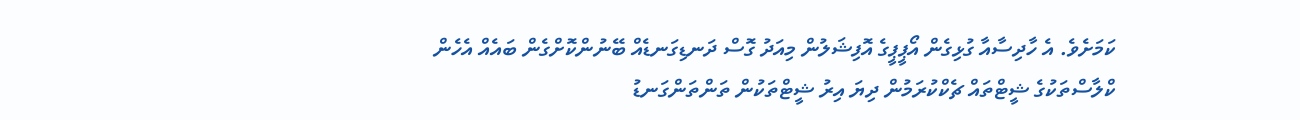ކަމަށެވެ. އެ ހާދިސާއާ ގުޅިގެން އޯޕީޕީގެ އޮފިޝަލުން މިއަދު ގޮސް ދަނޑިގަނޑެއް ބޭނުންކޮށްގެން ބައެއް އެހެން ކްލާސްތަކުގެ ޝީޓްތައް ޗެކްކުރަމުން ދިޔަ އިރު ޝީޓްތަކުން ތަންތަންގަނޑު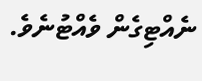ނެއްޓިގެން ވެއްޓުނެވެ.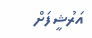އަރުޝީފަށް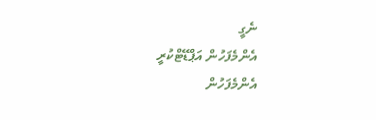ނެގީ
އެންމެފަހުން އަޕްޑޭޓްކުރީ
އެންމެފަހުން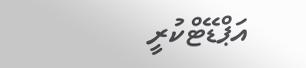އަޕްޑޭޓްކުރީ